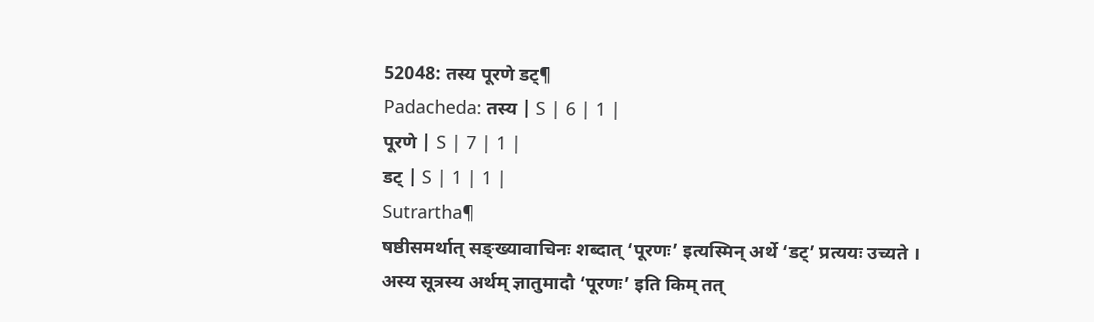52048: तस्य पूरणे डट्¶
Padacheda: तस्य | S | 6 | 1 |
पूरणे | S | 7 | 1 |
डट् | S | 1 | 1 |
Sutrartha¶
षष्ठीसमर्थात् सङ्ख्यावाचिनः शब्दात् ‘पूरणः’ इत्यस्मिन् अर्थे ‘डट्’ प्रत्ययः उच्यते ।
अस्य सूत्रस्य अर्थम् ज्ञातुमादौ ‘पूरणः’ इति किम् तत्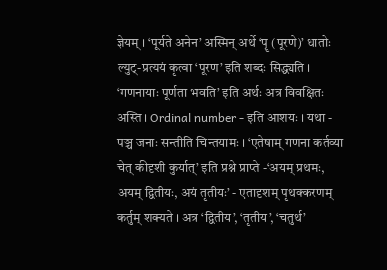ज्ञेयम् । ‘पूर्यते अनेन’ अस्मिन् अर्थे ‘पॄ (पूरणे)’ धातोः ल्युट्-प्रत्ययं कृत्वा ‘पूरण’ इति शब्दः सिद्ध्यति । ‘गणनायाः पूर्णता भवति’ इति अर्थः अत्र विवक्षितः अस्ति । Ordinal number - इति आशयः । यथा - पञ्च जनाः सन्तीति चिन्तयामः । ‘एतेषाम् गणना कर्तव्या चेत् कीदृशी कुर्यात्’ इति प्रश्ने प्राप्ते -‘अयम् प्रथमः, अयम् द्वितीयः, अयं तृतीयः’ - एतादृशम् पृथक्करणम् कर्तुम् शक्यते । अत्र ‘द्वितीय’, ‘तृतीय’, ‘चतुर्थ’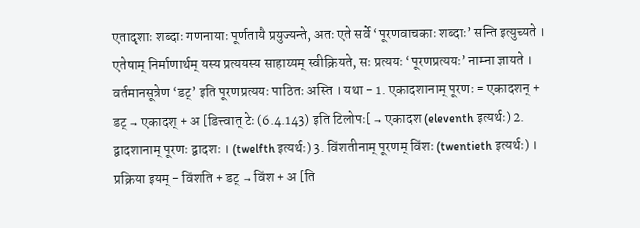एतादृशाः शब्दाः गणनायाः पूर्णतायै प्रयुज्यन्ते, अतः एते सर्वे ‘पूरणवाचकाः शब्दाः’ सन्ति इत्युच्यते । एतेषाम् निर्माणार्थम् यस्य प्रत्ययस्य साहाय्यम् स्वीक्रियते, सः प्रत्ययः ‘पूरणप्रत्ययः’ नाम्ना ज्ञायते । वर्तमानसूत्रेण ‘डट्’ इति पूरणप्रत्ययः पाठितः अस्ति । यथा - 1. एकादशानाम् पूरणः = एकादशन् + डट् → एकादश् + अ [डित्त्वात् टेः (6.4.143) इति टिलोपः[ → एकादश (eleventh इत्यर्थः) 2. द्वादशानाम् पूरणः द्वादशः । (twelfth इत्यर्थः) 3. विंशतीनाम् पूरणम् विंशः (twentieth इत्यर्थः) । प्रक्रिया इयम् - विंशति + डट् → विंश + अ [ति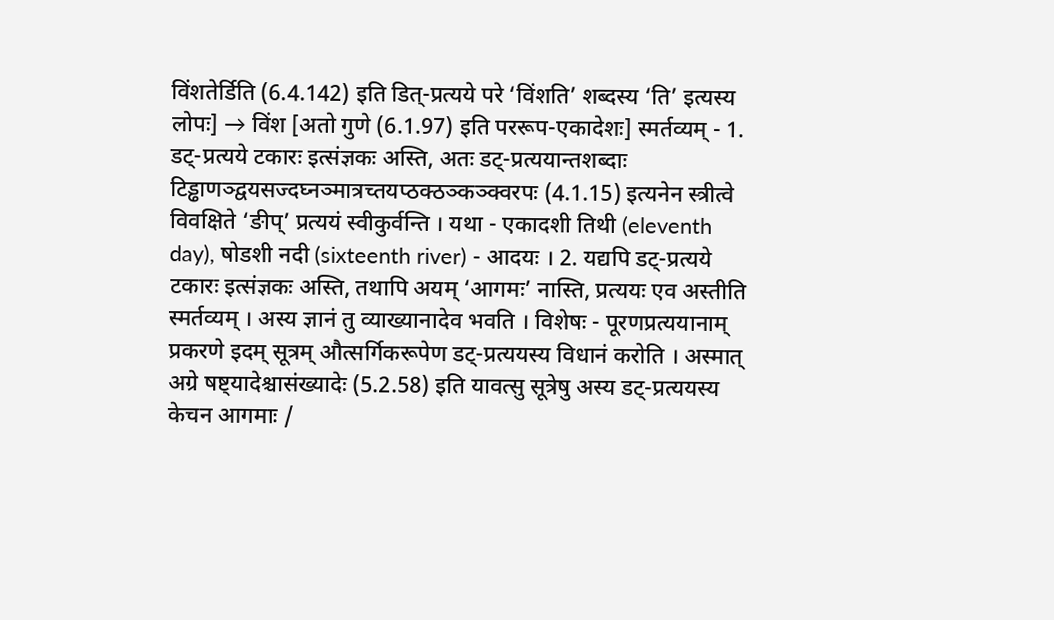विंशतेर्डिति (6.4.142) इति डित्-प्रत्यये परे ‘विंशति’ शब्दस्य ‘ति’ इत्यस्य लोपः] → विंश [अतो गुणे (6.1.97) इति पररूप-एकादेशः] स्मर्तव्यम् - 1. डट्-प्रत्यये टकारः इत्संज्ञकः अस्ति, अतः डट्-प्रत्ययान्तशब्दाः टिड्ढाणञ्द्वयसज्दघ्नञ्मात्रच्तयप्ठक्ठञ्कञ्क्वरपः (4.1.15) इत्यनेन स्त्रीत्वे विवक्षिते ‘ङीप्’ प्रत्ययं स्वीकुर्वन्ति । यथा - एकादशी तिथी (eleventh day), षोडशी नदी (sixteenth river) - आदयः । 2. यद्यपि डट्-प्रत्यये टकारः इत्संज्ञकः अस्ति, तथापि अयम् ‘आगमः’ नास्ति, प्रत्ययः एव अस्तीति स्मर्तव्यम् । अस्य ज्ञानं तु व्याख्यानादेव भवति । विशेषः - पूरणप्रत्ययानाम् प्रकरणे इदम् सूत्रम् औत्सर्गिकरूपेण डट्-प्रत्ययस्य विधानं करोति । अस्मात् अग्रे षष्ट्यादेश्चासंख्यादेः (5.2.58) इति यावत्सु सूत्रेषु अस्य डट्-प्रत्ययस्य केचन आगमाः /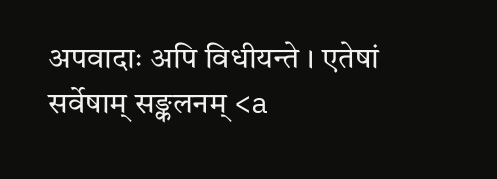अपवादाः अपि विधीयन्ते । एतेषां सर्वेषाम् सङ्कलनम् <a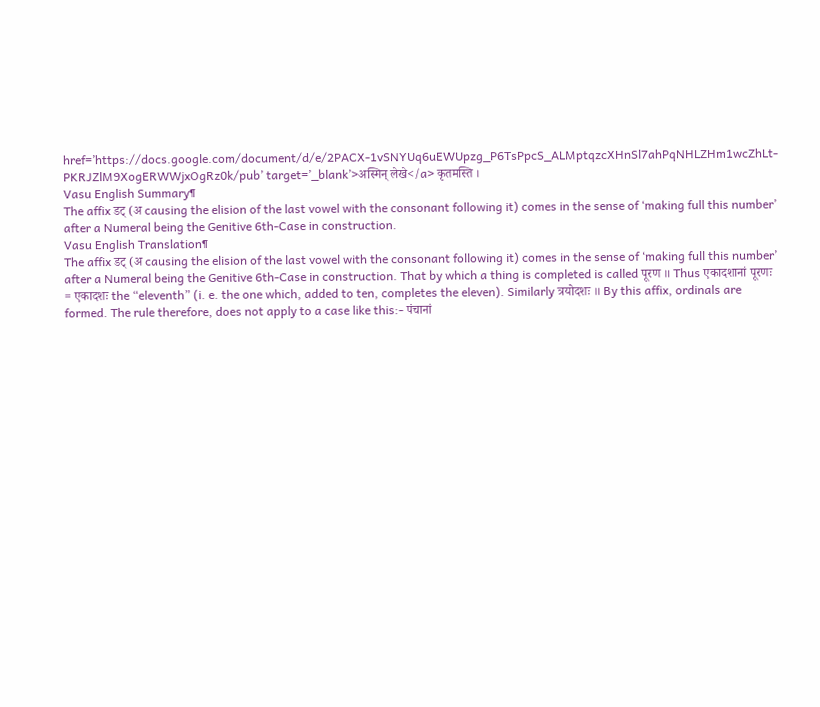href=’https://docs.google.com/document/d/e/2PACX-1vSNYUq6uEWUpzg_P6TsPpcS_ALMptqzcXHnSl7ahPqNHLZHm1wcZhLt-PKRJZlM9XogERWWjxOgRz0k/pub’ target=’_blank’>अस्मिन् लेखे</a> कृतमस्ति ।
Vasu English Summary¶
The affix डट् (अ causing the elision of the last vowel with the consonant following it) comes in the sense of ‘making full this number’ after a Numeral being the Genitive 6th-Case in construction.
Vasu English Translation¶
The affix डट् (अ causing the elision of the last vowel with the consonant following it) comes in the sense of ‘making full this number’ after a Numeral being the Genitive 6th-Case in construction. That by which a thing is completed is called पूरण ॥ Thus एकादशानां पूरणः = एकादशः the “eleventh” (i. e. the one which, added to ten, completes the eleven). Similarly त्रयोदशः ॥ By this affix, ordinals are formed. The rule therefore, does not apply to a case like this:- पंचानां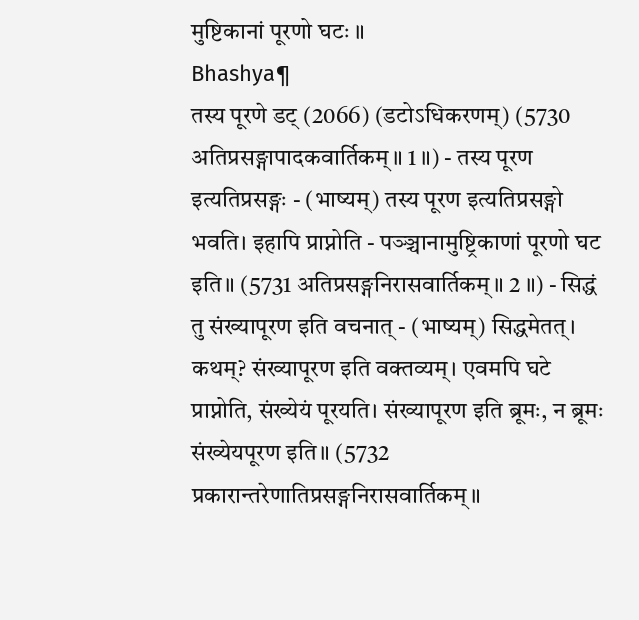मुष्टिकानां पूरणो घटः ॥
Bhashya¶
तस्य पूरणे डट् (2066) (डटोऽधिकरणम्) (5730 अतिप्रसङ्गापादकवार्तिकम्॥ 1 ॥) - तस्य पूरण इत्यतिप्रसङ्गः - (भाष्यम्) तस्य पूरण इत्यतिप्रसङ्गो भवति। इहापि प्राप्नोति - पञ्ञ्चानामुष्ट्रिकाणां पूरणो घट इति॥ (5731 अतिप्रसङ्गनिरासवार्तिकम्॥ 2 ॥) - सिद्धं तु संख्यापूरण इति वचनात् - (भाष्यम्) सिद्धमेतत्। कथम्? संख्यापूरण इति वक्तव्यम्। एवमपि घटे प्राप्नोति, संख्येयं पूरयति। संख्यापूरण इति ब्रूमः, न ब्रूमः संख्येयपूरण इति॥ (5732 प्रकारान्तरेणातिप्रसङ्गनिरासवार्तिकम्॥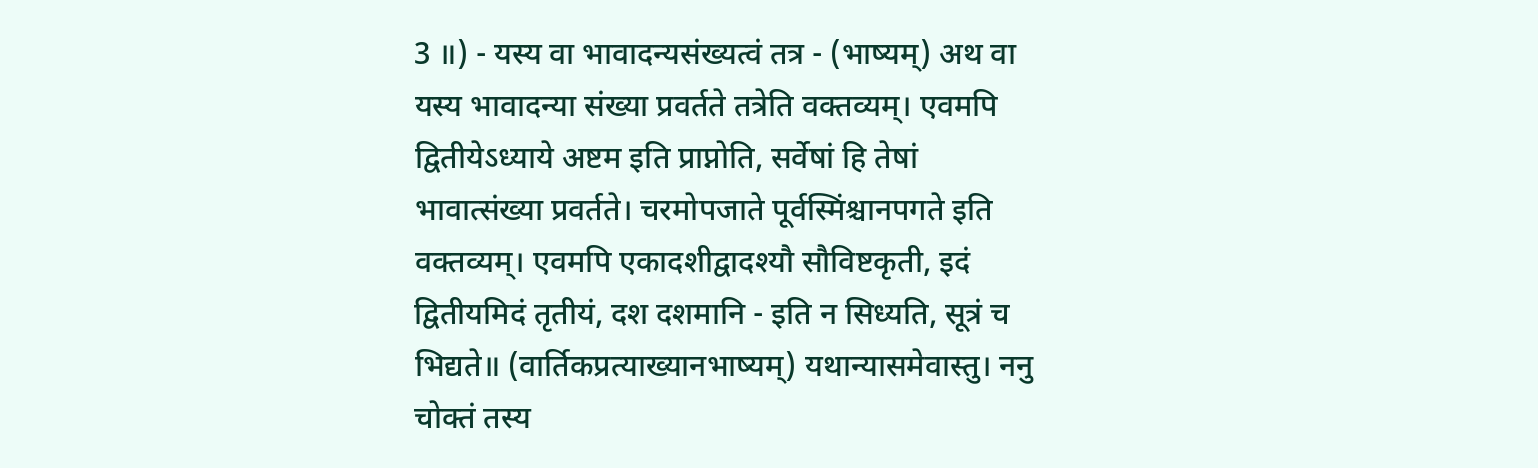3 ॥) - यस्य वा भावादन्यसंख्यत्वं तत्र - (भाष्यम्) अथ वा यस्य भावादन्या संख्या प्रवर्तते तत्रेति वक्तव्यम्। एवमपि द्वितीयेऽध्याये अष्टम इति प्राप्नोति, सर्वेषां हि तेषां भावात्संख्या प्रवर्तते। चरमोपजाते पूर्वस्मिंश्चानपगते इति वक्तव्यम्। एवमपि एकादशीद्वादश्यौ सौविष्टकृती, इदं द्वितीयमिदं तृतीयं, दश दशमानि - इति न सिध्यति, सूत्रं च भिद्यते॥ (वार्तिकप्रत्याख्यानभाष्यम्) यथान्यासमेवास्तु। ननु चोक्तं तस्य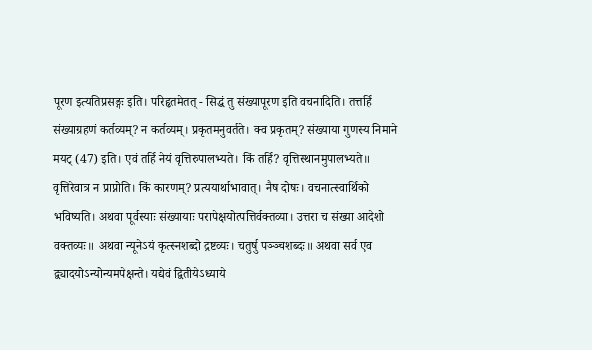पूरण इत्यतिप्रसङ्गः इति। परिहृतमेतत् - सिद्धं तु संख्यापूरण इति वचनादिति। तत्तर्हि संख्याग्रहणं कर्तव्यम्? न कर्तव्यम्। प्रकृतमनुवर्तते। क्व प्रकृतम्? संख्याया गुणस्य निमाने मयट् (47) इति। एवं तर्हि नेयं वृत्तिरुपालभ्यते। किं तर्हि? वृत्तिस्थानमुपालभ्यते॥ वृत्तिरेवात्र न प्राप्नोति। किं कारणम्? प्रत्ययार्थाभावात्। नैष दोषः। वचनात्स्वार्थिको भविष्यति। अथवा पूर्वस्याः संख्यायाः परापेक्षयोत्पत्तिर्वक्तव्या। उत्तरा च संख्या आदेशो वक्तव्यः॥ अथवा न्यूनेऽयं कृत्स्नशब्दो द्रष्टव्यः। चतुर्षु पञ्ञ्चशब्दः॥ अथवा सर्व एव द्व्यादयोऽन्योन्यमपेक्षन्ते। यद्येवं द्वितीयेऽध्याये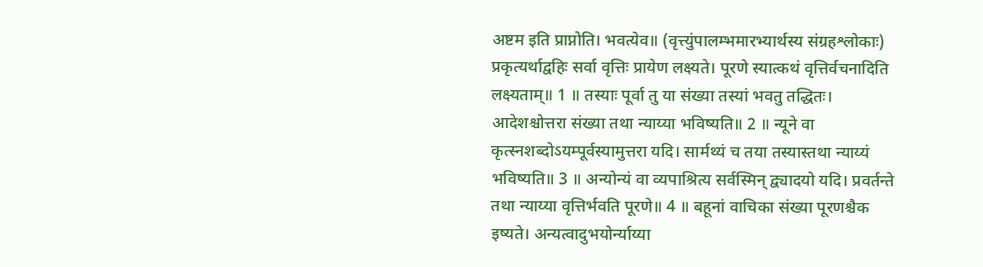अष्टम इति प्राप्नोति। भवत्येव॥ (वृत्त्युंपालम्भमारभ्यार्थस्य संग्रहश्लोकाः) प्रकृत्यर्थाद्वहिः सर्वा वृत्तिः प्रायेण लक्ष्यते। पूरणे स्यात्कथं वृत्तिर्वचनादिति लक्ष्यताम्॥ 1 ॥ तस्याः पूर्वा तु या संख्या तस्यां भवतु तद्धितः। आदेशश्चोत्तरा संख्या तथा न्याय्या भविष्यति॥ 2 ॥ न्यूने वा कृत्स्नशब्दोऽयम्पूर्वस्यामुत्तरा यदि। सार्मथ्यं च तया तस्यास्तथा न्याय्यं भविष्यति॥ 3 ॥ अन्योन्यं वा व्यपाश्रित्य सर्वस्मिन् द्व्यादयो यदि। प्रवर्तन्ते तथा न्याय्या वृत्तिर्भवति पूरणे॥ 4 ॥ बहूनां वाचिका संख्या पूरणश्चैक इष्यते। अन्यत्वादुभयोर्न्याय्या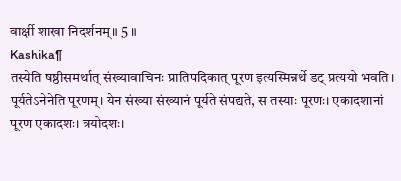वार्क्षी शाखा निदर्शनम्॥ 5 ॥
Kashika¶
तस्येति षष्ठीसमर्थात् संख्यावाचिनः प्रातिपदिकात् पूरण इत्यस्मिन्नर्थे डट् प्रत्ययो भवति। पूर्यतेऽनेनेति पूरणम्। येन संख्या संख्यानं पूर्यते संपद्यते, स तस्याः पूरणः। एकादशानां पूरण एकादशः। त्रयोदशः।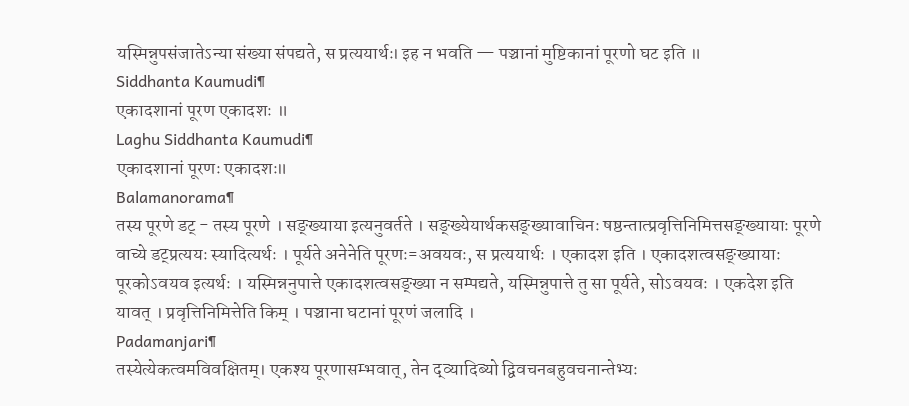यस्मिन्नुपसंजातेऽन्या संख्या संपद्यते, स प्रत्ययार्थः। इह न भवति — पञ्चानां मुष्टिकानां पूरणो घट इति ॥
Siddhanta Kaumudi¶
एकादशानां पूरण एकादशः ॥
Laghu Siddhanta Kaumudi¶
एकादशानां पूरणः एकादशः॥
Balamanorama¶
तस्य पूरणे डट् - तस्य पूरणे । सङ्ख्याया इत्यनुवर्तते । सङ्ख्येयार्थकसङ्ख्यावाचिनः षष्ठन्तात्प्रवृत्तिनिमित्तसङ्ख्यायाः पूरणे वाच्ये डट्प्रत्ययः स्यादित्यर्थः । पूर्यते अनेनेति पूरणः=अवयवः, स प्रत्ययार्थः । एकादश इति । एकादशत्वसङ्ख्यायाः पूरकोऽवयव इत्यर्थः । यस्मिन्ननुपात्ते एकादशत्वसङ्ख्या न सम्पद्यते, यस्मिन्नुपात्ते तु सा पूर्यते, सोऽवयवः । एकदेश इति यावत् । प्रवृत्तिनिमित्तेति किम् । पञ्चाना घटानां पूरणं जलादि ।
Padamanjari¶
तस्येत्येकत्वमविवक्षितम्। एकश्य पूरणासम्भवात्, तेन द्व्यादिब्यो द्विवचनबहुवचनान्तेभ्यः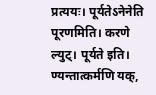प्रत्ययः। पूर्यतेऽनेनेति पूरणमिति। करणे ल्युट्। पूर्यते इति। ण्यन्तात्कर्मणि यक्,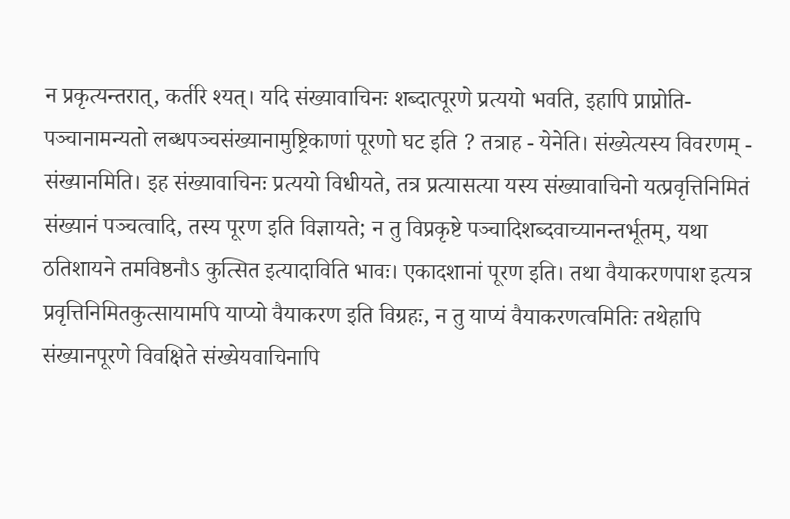न प्रकृत्यन्तरात्, कर्तरि श्यत्। यदि संख्यावाचिनः शब्दात्पूरणे प्रत्ययो भवति, इहापि प्राप्नोति-पञ्चानामन्यतो लब्धपञ्चसंख्यानामुष्ट्रिकाणां पूरणो घट इति ? तत्राह - येनेति। संख्येत्यस्य विवरणम् - संख्यानमिति। इह संख्यावाचिनः प्रत्ययो विधीयते, तत्र प्रत्यासत्या यस्य संख्यावाचिनो यत्प्रवृत्तिनिमितं संख्यानं पञ्चत्वादि, तस्य पूरण इति विज्ञायते; न तु विप्रकृष्टे पञ्चादिशब्दवाच्यानन्तर्भूतम्, यथा ठतिशायने तमविष्ठनौऽ कुत्सित इत्यादाविति भावः। एकादशानां पूरण इति। तथा वैयाकरणपाश इत्यत्र प्रवृत्तिनिमितकुत्सायामपि याप्यो वैयाकरण इति विग्रहः, न तु याप्यं वैयाकरणत्वमितिः तथेहापि संख्यानपूरणे विवक्षिते संख्येयवाचिनापि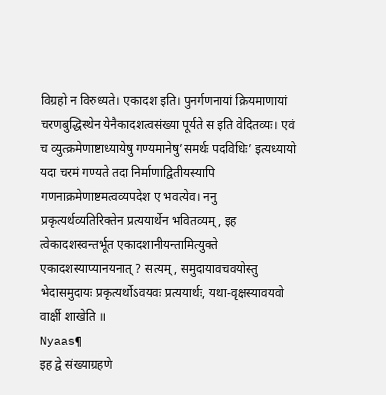विग्रहो न विरुध्यते। एकादश इति। पुनर्गणनायां क्रियमाणायां चरणबुद्धिस्थेन येनैकादशत्वसंख्या पूर्यते स इति वेदितव्यः। एवं च व्युत्क्रमेणाष्टाध्यायेषु गण्यमानेषु’समर्थः पदविधिः’ इत्यध्यायो यदा चरमं गण्यते तदा निर्माणाद्वितीयस्यापि गणनाक्रमेणाष्टमत्वव्यपदेश ए भवत्येव। ननु प्रकृत्यर्थव्यतिरिक्तेन प्रत्ययार्थेन भवितव्यम्, इह त्वेकादशस्वन्तर्भूत एकादशानीयन्तामित्युक्ते एकादशस्याप्यानयनात् ? सत्यम्, समुदायावचवयोस्तु भेदासमुदायः प्रकृत्यर्थोऽवयवः प्रत्ययार्थः, यथा-वृक्षस्यावयवो वार्क्षी शाखेति ॥
Nyaas¶
इह द्वे संख्याग्रहणे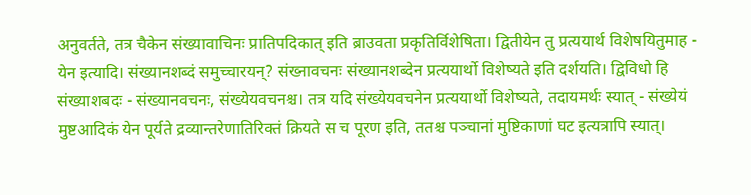अनुवर्तते, तत्र चैकेन संख्यावाचिनः प्रातिपदिकात् इति ब्राउवता प्रकृतिर्विशेषिता। द्वितीयेन तु प्रत्ययार्थ विशेषयितुमाह - येन इत्यादि। संख्यानशब्दं समुच्चारयन्? संख्नावचनः संख्यानशब्देन प्रत्ययार्थो विशेष्यते इति दर्शयति। द्विविधो हि संख्याशबदः - संख्यानवचनः, संख्येयवचनश्च। तत्र यदि संख्येयवचनेन प्रत्ययार्थो विशेष्यते, तदायमर्थः स्यात् - संख्येयं मुष्टआदिकं येन पूर्यते द्रव्यान्तरेणातिरिक्तं क्रियते स च पूरण इति, ततश्च पञ्चानां मुष्टिकाणां घट इत्यत्रापि स्यात्।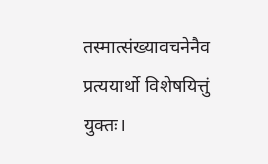तस्मात्संख्यावचनेनैव प्रत्ययार्थो विशेषयित्तुं युक्तः।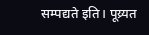सम्पद्यते इति। पूय्र्यत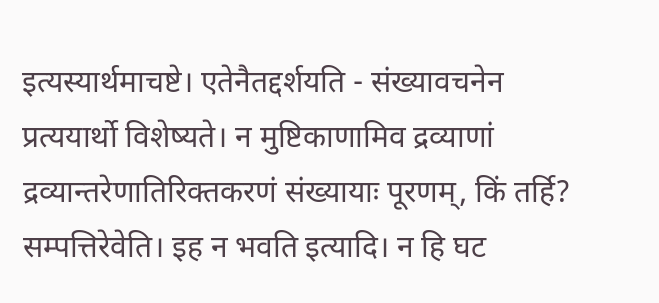इत्यस्यार्थमाचष्टे। एतेनैतद्दर्शयति - संख्यावचनेन प्रत्ययार्थो विशेष्यते। न मुष्टिकाणामिव द्रव्याणां द्रव्यान्तरेणातिरिक्तकरणं संख्यायाः पूरणम्, किं तर्हि? सम्पत्तिरेवेति। इह न भवति इत्यादि। न हि घट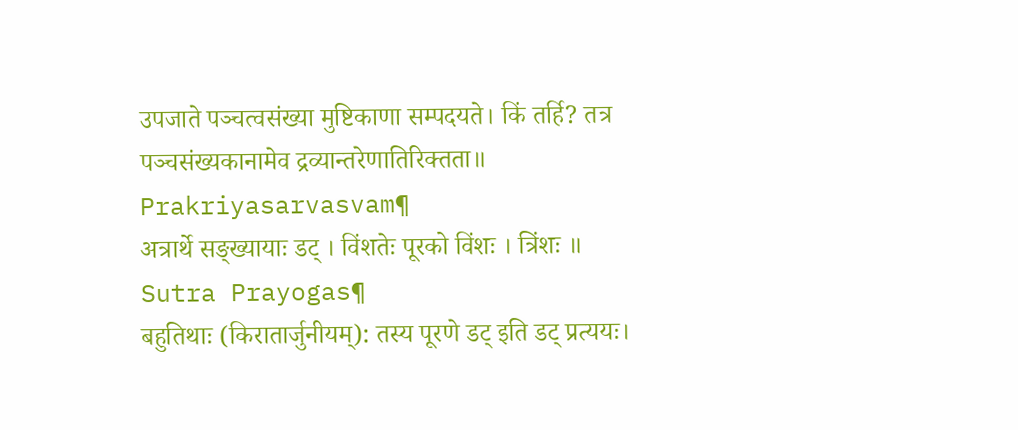उपजाते पञ्चत्वसंख्या मुष्टिकाणा सम्पदयते। किं तर्हि? तत्र पञ्चसंख्यकानामेव द्रव्यान्तरेणातिरिक्तता॥
Prakriyasarvasvam¶
अत्रार्थे सङ्ख्यायाः डट् । विंशतेः पूरको विंशः । त्रिंशः ॥
Sutra Prayogas¶
बहुतिथाः (किरातार्जुनीयम्): तस्य पूरणे डट् इति डट् प्रत्ययः।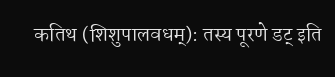कतिथ (शिशुपालवधम्): तस्य पूरणे डट् इति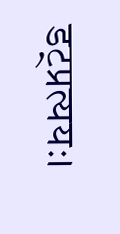डट्प्रत्ययः।